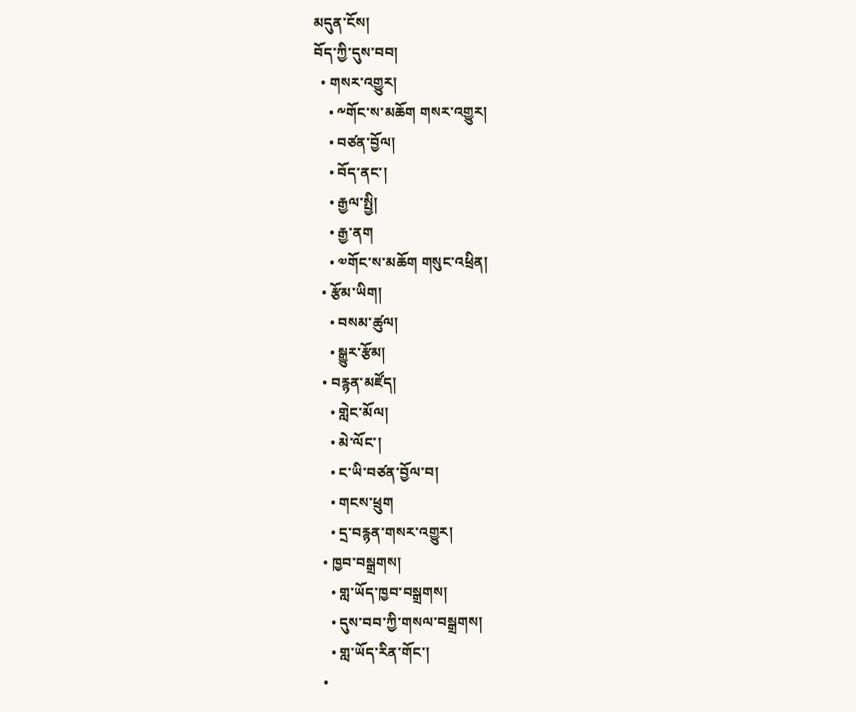མདུན་ངོས།
བོད་ཀྱི་དུས་བབ།
  • གསར་འགྱུར།
    • ༸གོང་ས་མཆོག གསར་འགྱུར།
    • བཙན་བྱོལ།
    • བོད་ནང་།
    • རྒྱལ་སྤྱི།
    • རྒྱ་ནག
    • ༧གོང་ས་མཆོག གསུང་འཕྲིན།
  • རྩོམ་ཡིག།
    • བསམ་ཚུལ།
    • སྒྱུར་རྩོམ།
  • བརྙན་མཛོད།
    • གླེང་མོལ།
    • མེ་ལོང་།
    • ང་ཡི་བཙན་བྱོལ་བ།
    • གངས་ཕྲུག
    • དྲ་བརྙན་གསར་འགྱུར།
  • ཁྱབ་བསྒྲགས།
    • གླ་ཡོད་ཁྱབ་བསྒྲགས།
    • དུས་བབ་ཀྱི་གསལ་བསྒྲགས།
    • གླ་ཡོད་རིན་གོང་།
  •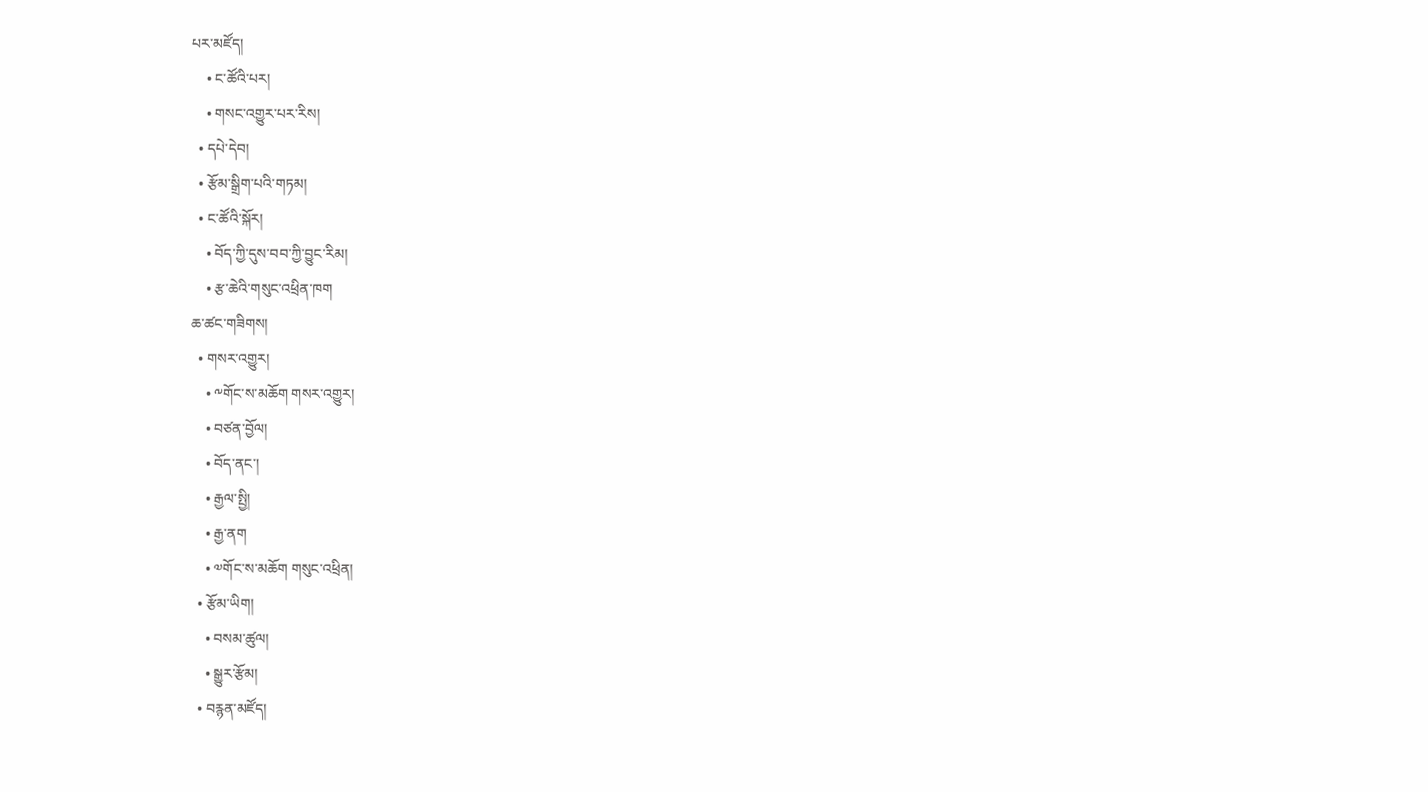པར་མཛོད།
    • ང་ཚོའི་པར།
    • གསང་འགྱུར་པར་རིས།
  • དཔེ་དེབ།
  • རྩོམ་སྒྲིག་པའི་གཏམ།
  • ང་ཚོའི་སྐོར།
    • བོད་ཀྱི་དུས་བབ་ཀྱི་བྱུང་རིམ།
    • རྩ་ཆེའི་གསུང་འཕྲིན་ཁག
ཆ་ཚང་གཟིགས།
  • གསར་འགྱུར།
    • ༸གོང་ས་མཆོག གསར་འགྱུར།
    • བཙན་བྱོལ།
    • བོད་ནང་།
    • རྒྱལ་སྤྱི།
    • རྒྱ་ནག
    • ༧གོང་ས་མཆོག གསུང་འཕྲིན།
  • རྩོམ་ཡིག།
    • བསམ་ཚུལ།
    • སྒྱུར་རྩོམ།
  • བརྙན་མཛོད།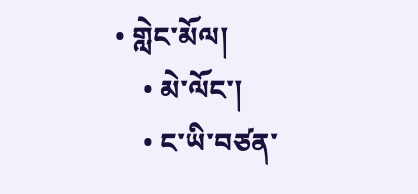• གླེང་མོལ།
    • མེ་ལོང་།
    • ང་ཡི་བཙན་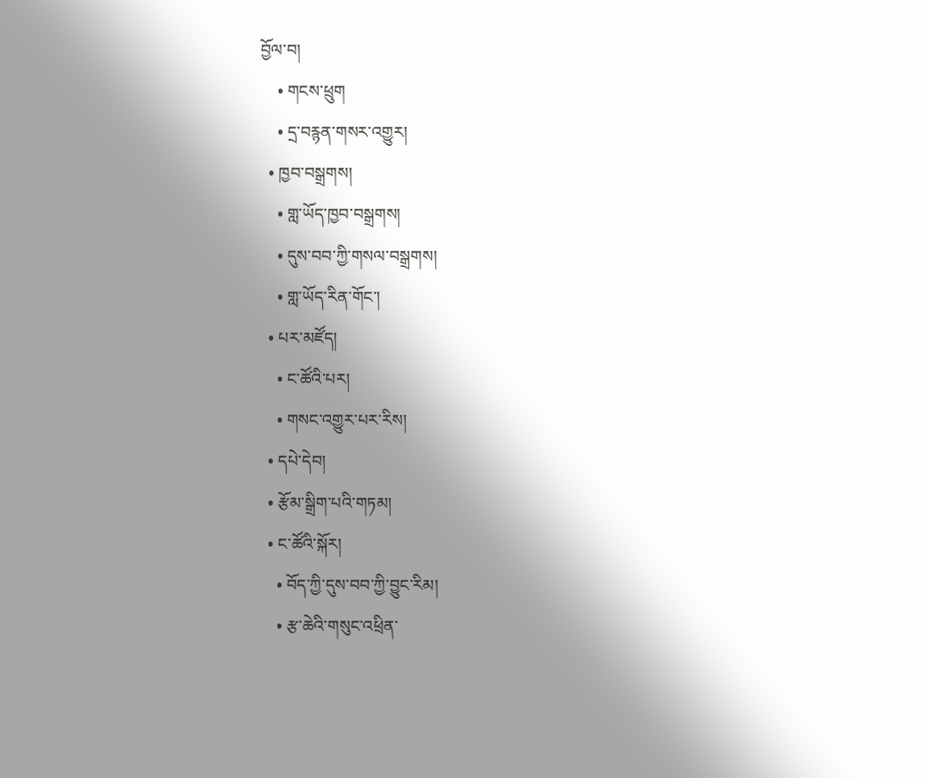བྱོལ་བ།
    • གངས་ཕྲུག
    • དྲ་བརྙན་གསར་འགྱུར།
  • ཁྱབ་བསྒྲགས།
    • གླ་ཡོད་ཁྱབ་བསྒྲགས།
    • དུས་བབ་ཀྱི་གསལ་བསྒྲགས།
    • གླ་ཡོད་རིན་གོང་།
  • པར་མཛོད།
    • ང་ཚོའི་པར།
    • གསང་འགྱུར་པར་རིས།
  • དཔེ་དེབ།
  • རྩོམ་སྒྲིག་པའི་གཏམ།
  • ང་ཚོའི་སྐོར།
    • བོད་ཀྱི་དུས་བབ་ཀྱི་བྱུང་རིམ།
    • རྩ་ཆེའི་གསུང་འཕྲིན་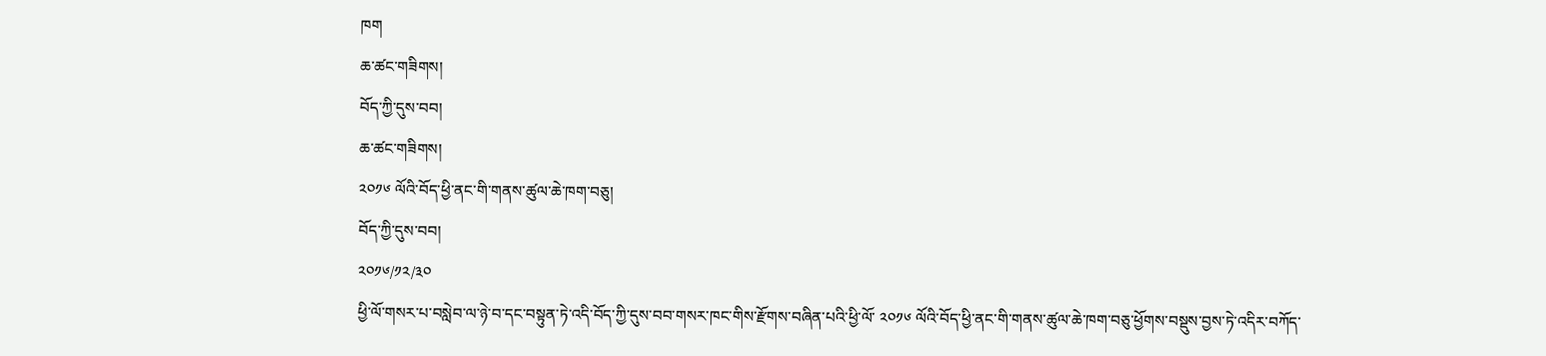ཁག
ཆ་ཚང་གཟིགས།
བོད་ཀྱི་དུས་བབ།
ཆ་ཚང་གཟིགས།
༢༠༡༦ ལོའི་བོད་ཕྱི་ནང་གི་གནས་ཚུལ་ཆེ་ཁག་བཅུ།
བོད་ཀྱི་དུས་བབ།
༢༠༡༦/༡༢/༣༠
ཕྱི་ལོ་གསར་པ་བསླེབ་ལ་ཉེ་བ་དང་བསྟུན་ཏེ་འདི་བོད་ཀྱི་དུས་བབ་གསར་ཁང་གིས་རྫོགས་བཞིན་པའི་ཕྱི་ལོ་ ༢༠༡༦ ལོའི་བོད་ཕྱི་ནང་གི་གནས་ཚུལ་ཆེ་ཁག་བཅུ་ཕྱོགས་བསྡུས་བྱས་ཏེ་འདིར་བཀོད་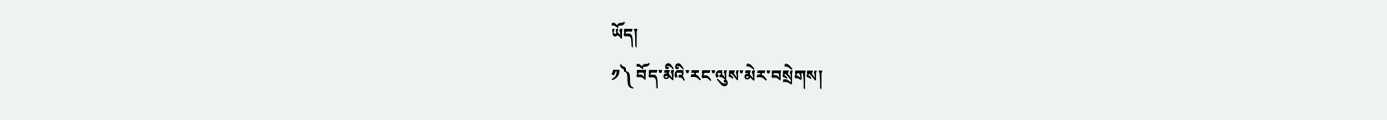ཡོད།
༡༽ བོད་མིའི་རང་ལུས་མེར་བསྲེགས།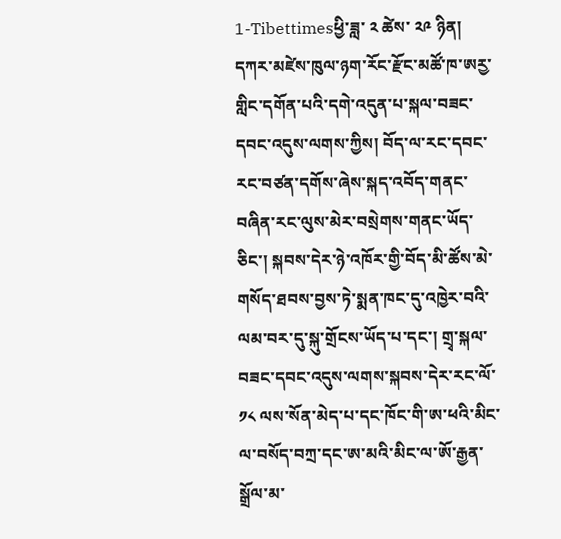1-Tibettimesཕྱི་ཟླ་ ༢ ཚེས་ ༢༩ ཉིན། དཀར་མཛེས་ཁུལ་ཉག་རོང་རྫོང་མཚོ་ཁ་ཨརྱ་གླིང་དགོན་པའི་དགེ་འདུན་པ་སྐལ་བཟང་དབང་འདུས་ལགས་ཀྱིས། བོད་ལ་རང་དབང་རང་བཙན་དགོས་ཞེས་སྐད་འབོད་གནང་བཞིན་རང་ལུས་མེར་བསྲེགས་གནང་ཡོད་ཅིང་། སྐབས་དེར་ཉེ་འཁོར་གྱི་བོད་མི་ཚོས་མེ་གསོད་ཐབས་བྱས་ཏེ་སྨན་ཁང་དུ་འཁྱེར་བའི་ལམ་བར་དུ་སྐུ་གྲོངས་ཡོད་པ་དང་། གྲྭ་སྐལ་བཟང་དབང་འདུས་ལགས་སྐབས་དེར་རང་ལོ་ ༡༨ ལས་སོན་མེད་པ་དང་ཁོང་གི་ཨ་ཕའི་མིང་ལ་བསོད་བཀྲ་དང་ཨ་མའི་མིང་ལ་ཨོ་རྒྱན་སྒྲོལ་མ་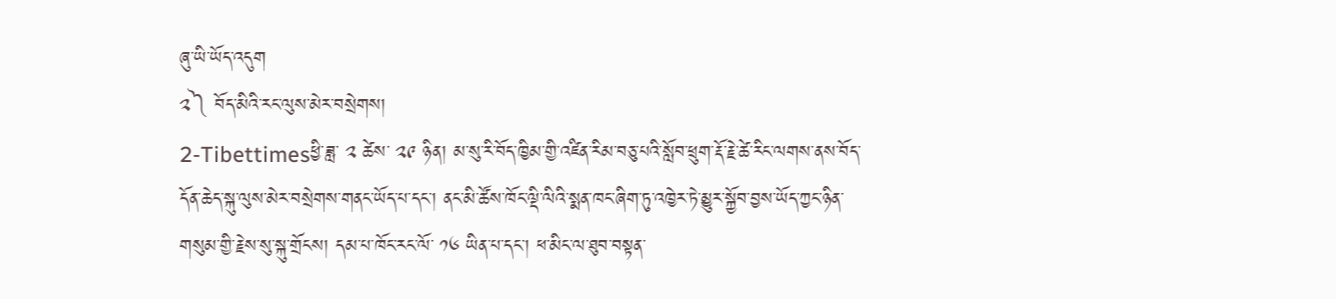ཞུ་ཡི་ཡོད་འདུག
༢༽ བོད་མིའི་རང་ལུས་མེར་བསྲེགས།
2-Tibettimesཕྱི་ཟླ་ ༢ ཚེས་ ༢༩ ཉིན། མ་སུ་རི་བོད་ཁྱིམ་གྱི་འཛིན་རིམ་བཅུ་པའི་སློབ་ཕྲུག་རྡོ་རྗེ་ཚེ་རིང་ལགས་ནས་བོད་དོན་ཆེད་སྐུ་ལུས་མེར་བསྲེགས་གནང་ཡོད་པ་དང་། ནང་མི་ཚོས་ཁོང་ལྡི་ལིའི་སྨན་ཁང་ཞིག་ཏུ་འཁྱེར་ཏེ་མྱུར་སྐྱོབ་བྱས་ཡོད་ཀྱང་ཉིན་གསུམ་གྱི་རྗེས་སུ་སྐུ་གྲོངས། དམ་པ་ཁོང་རང་ལོ་ ༡༦ ཡིན་པ་དང་། ཕ་མིང་ལ་ཐུབ་བསྟན་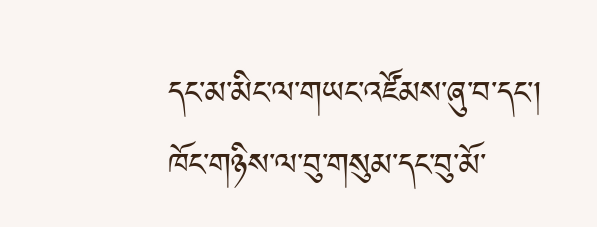དང་མ་མིང་ལ་གཡང་འཛོམས་ཞུ་བ་དང་། ཁོང་གཉིས་ལ་བུ་གསུམ་དང་བུ་མོ་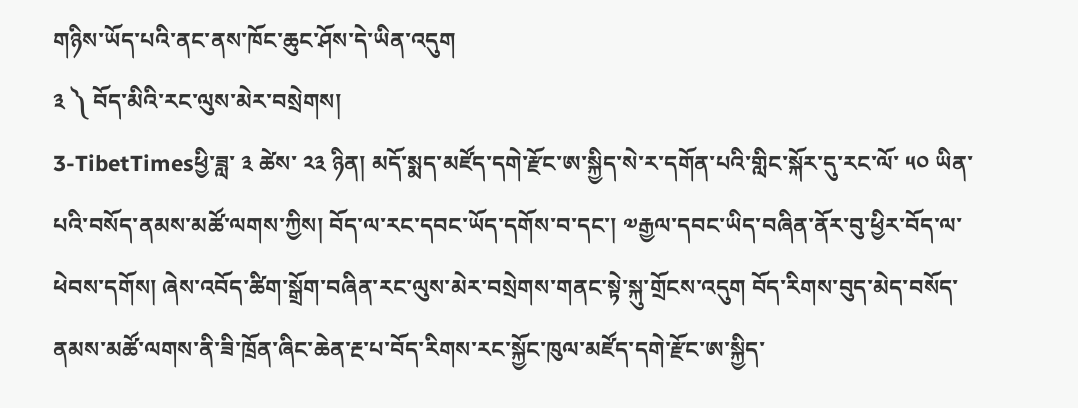གཉིས་ཡོད་པའི་ནང་ནས་ཁོང་ཆུང་ཤོས་དེ་ཡིན་འདུག
༣ ༽ བོད་མིའི་རང་ལུས་མེར་བསྲེགས།
3-TibetTimesཕྱི་ཟླ་ ༣ ཚེས་ ༢༣ ཉིན། མདོ་སྨད་མཛོད་དགེ་རྫོང་ཨ་སྐྱིད་སེ་ར་དགོན་པའི་གླིང་སྐོར་དུ་རང་ལོ་ ༥༠ ཡིན་པའི་བསོད་ནམས་མཚོ་ལགས་ཀྱིས། བོད་ལ་རང་དབང་ཡོད་དགོས་བ་དང་། ༧རྒྱལ་དབང་ཡིད་བཞིན་ནོར་བུ་ཕྱིར་བོད་ལ་ཕེབས་དགོས། ཞེས་འབོད་ཚིག་སྒྲོག་བཞིན་རང་ལུས་མེར་བསྲེགས་གནང་སྟེ་སྐུ་གྲོངས་འདུག བོད་རིགས་བུད་མེད་བསོད་ནམས་མཚོ་ལགས་ནི་ཟི་ཁྲོན་ཞིང་ཆེན་རྔ་པ་བོད་རིགས་རང་སྐྱོང་ཁུལ་མཛོད་དགེ་རྫོང་ཨ་སྐྱིད་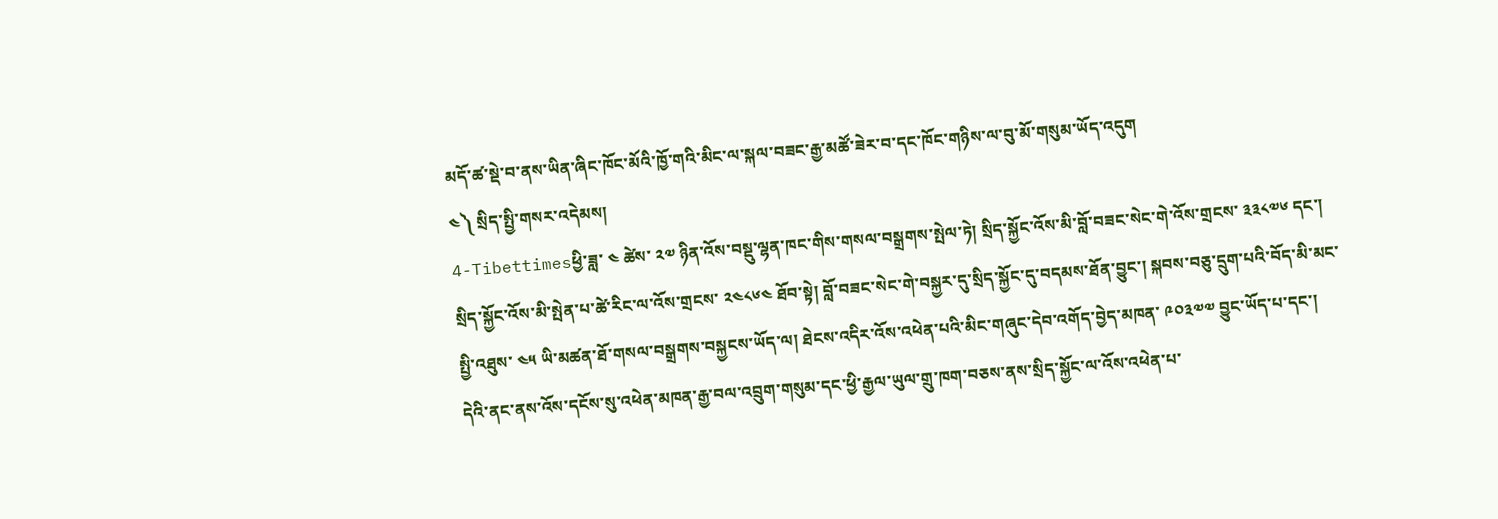མདོ་ཚ་སྡེ་བ་ནས་ཡིན་ཞིང་ཁོང་མོའི་ཁྱོ་གའི་མིང་ལ་སྐལ་བཟང་རྒྱ་མཚོ་ཟེར་བ་དང་ཁོང་གཉིས་ལ་བུ་མོ་གསུམ་ཡོད་འདུག
༤༽ སྲིད་སྤྱི་གསར་འདེམས།
4-Tibettimesཕྱི་ཟླ་ ༤ ཚེས་ ༢༧ ཉིན་འོས་བསྡུ་ལྷན་ཁང་གིས་གསལ་བསྒྲགས་སྤེལ་ཏེ། སྲིད་སྐྱོང་འོས་མི་བློ་བཟང་སེང་གེ་འོས་གྲངས་ ༣༣༨༧༦ དང་། སྲིད་སྐྱོང་འོས་མི་སྤེན་པ་ཚེ་རིང་ལ་འོས་གྲངས་ ༢༤༨༦༤ ཐོབ་སྟེ། བློ་བཟང་སེང་གེ་བསྐྱར་དུ་སྲིད་སྐྱོང་དུ་བདམས་ཐོན་བྱུང་། སྐབས་བཅུ་དྲུག་པའི་བོད་མི་མང་སྤྱི་འཐུས་ ༤༥ ཡི་མཚན་ཐོ་གསལ་བསྒྲགས་བསྐྱངས་ཡོད་ལ། ཐེངས་འདིར་འོས་འཕེན་པའི་མིང་གཞུང་དེབ་འགོད་བྱེད་མཁན་ ༩༠༣༧༧ བྱུང་ཡོད་པ་དང་། དེའི་ནང་ནས་འོས་དངོས་སུ་འཕེན་མཁན་རྒྱ་བལ་འབྲུག་གསུམ་དང་ཕྱི་རྒྱལ་ཡུལ་གྲུ་ཁག་བཅས་ནས་སྲིད་སྐྱོང་ལ་འོས་འཕེན་པ་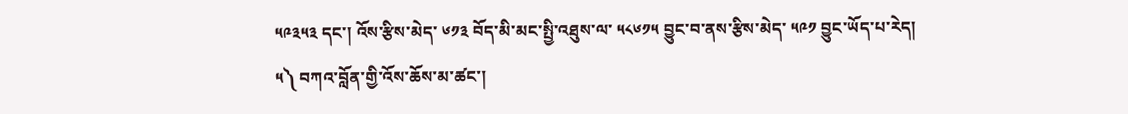༥༩༣༥༣ དང་། འོས་རྩིས་མེད་ ༦༡༣ བོད་མི་མང་སྤྱི་འཐུས་ལ་ ༥༨༦༡༥ བྱུང་བ་ནས་རྩིས་མེད་ ༥༩༡ བྱུང་ཡོད་པ་རེད།
༥༽ བཀའ་བློན་གྱི་འོས་ཆོས་མ་ཚང་།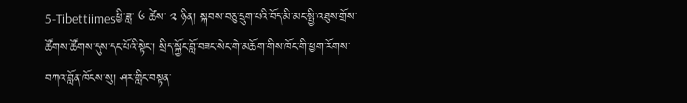5-Tibettiimesཕྱི་ཟླ་ ༦ ཚེས་ ༢ ཉིན། སྐབས་བཅུ་དྲུག་པའི་བོད་མི་མང་སྤྱི་འཐུས་གྲོས་ཚོགས་ཚོགས་དུས་དང་པོའི་སྟེང་། སྲིད་སྐྱོང་བློ་བཟང་སེང་གེ་མཆོག་གིས་ཁོང་གི་ཕྱག་རོགས་བཀའ་བློན་ཁོངས་སུ། ཤར་གླིང་བསྟན་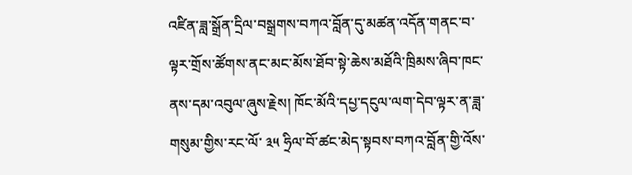འཛིན་ཟླ་སྒྲོན་དྲིལ་བསྒྲགས་བཀའ་བློན་དུ་མཚན་འདོན་གནང་བ་ལྟར་གྲོས་ཚོགས་ནང་མང་མོས་ཐོབ་སྟེ་ཆེས་མཐོའི་ཁྲིམས་ཞིབ་ཁང་ནས་དམ་འབུལ་ཞུས་རྗེས། ཁོང་མོའི་དཔྱ་དངུལ་ལག་དེབ་ལྟར་ན་ཟླ་གསུམ་གྱིས་རང་ལོ་ ༣༥ ཧྲིལ་བོ་ཚང་མེད་སྟབས་བཀའ་བློན་གྱི་འོས་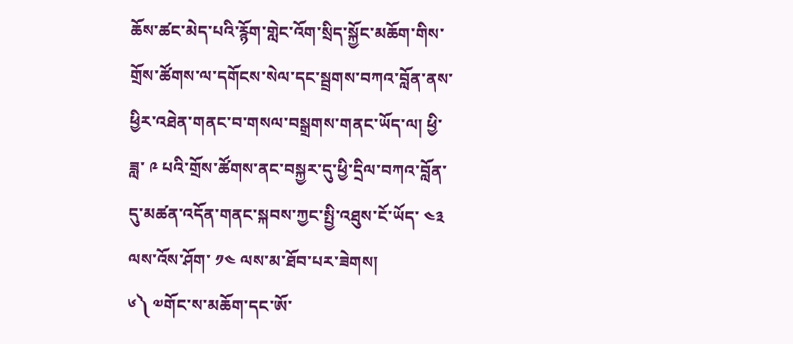ཆོས་ཚང་མེད་པའི་རྙོག་གླེང་འོག་སྲིད་སྐྱོང་མཆོག་གིས་གྲོས་ཚོགས་ལ་དགོངས་སེལ་དང་སྦྲགས་བཀའ་བློན་ནས་ཕྱིར་འཐེན་གནང་བ་གསལ་བསྒྲགས་གནང་ཡོད་ལ། ཕྱི་ཟླ་ ༩ པའི་གྲོས་ཚོགས་ནང་བསྐྱར་དུ་ཕྱི་དྲིལ་བཀའ་བློན་དུ་མཚན་འདོན་གནང་སྐབས་ཀྱང་སྤྱི་འཐུས་ངོ་ཡོད་ ༤༣ ལས་འོས་ཤོག་ ༡༤ ལས་མ་ཐོབ་པར་ཟེགས།
༦༽ ༧གོང་ས་མཆོག་དང་ཨོ་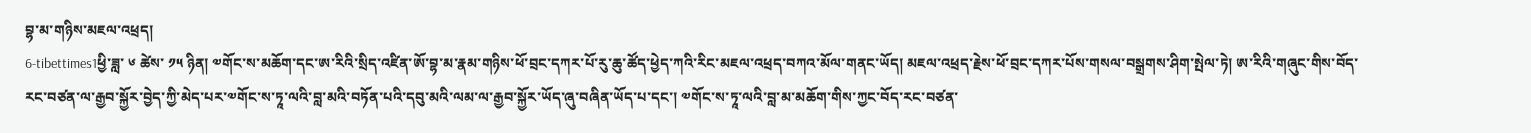བྷ་མ་གཉིས་མཇལ་འཕྲད།
6-tibettimes1ཕྱི་ཟླ་ ༦ ཚེས་ ༡༥ ཉིན། ༧གོང་ས་མཆོག་དང་ཨ་རིའི་སྲིད་འཛིན་ཨོ་བྷ་མ་རྣམ་གཉིས་ཕོ་བྲང་དཀར་པོ་རུ་ཆུ་ཚོད་ཕྱེད་ཀའི་རིང་མཇལ་འཕྲད་བཀའ་མོལ་གནང་ཡོད། མཇལ་འཕྲད་རྗེས་ཕོ་བྲང་དཀར་པོས་གསལ་བསྒྲགས་ཤིག་སྤེལ་ཏེ། ཨ་རིའི་གཞུང་གིས་བོད་རང་བཙན་ལ་རྒྱབ་སྐྱོར་བྱེད་ཀྱི་མེད་པར་༧གོང་ས་ཏཱ་ལའི་བླ་མའི་བཏོན་པའི་དབུ་མའི་ལམ་ལ་རྒྱབ་སྐྱོར་ཡོད་ཞུ་བཞིན་ཡོད་པ་དང་། ༧གོང་ས་ཏཱ་ལའི་བླ་མ་མཆོག་གིས་ཀྱང་བོད་རང་བཙན་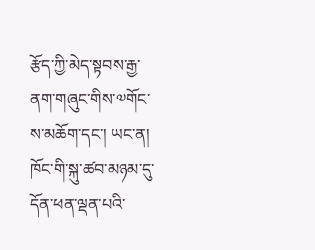རྩོད་ཀྱི་མེད་སྟབས་རྒྱ་ནག་གཞུང་གིས་༧གོང་ས་མཆོག་དང་། ཡང་ན། ཁོང་གི་སྐུ་ཚབ་མཉམ་དུ་དོན་ཕན་ལྡན་པའི་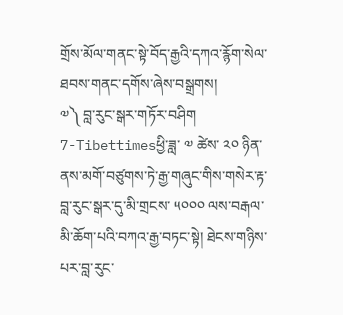གྲོས་མོལ་གནང་སྟེ་བོད་རྒྱའི་དཀའ་རྙོག་སེལ་ཐབས་གནང་དགོས་ཞེས་བསྒྲགས།
༧༽ བླ་རུང་སྒར་གཏོར་བཤིག
7-Tibettimesཕྱི་ཟླ་ ༧ ཚེས་ ༢༠ ཉིན་ནས་མགོ་བཙུགས་ཏེ་རྒྱ་གཞུང་གིས་གསེར་རྟ་བླ་རུང་སྒར་དུ་མི་གྲངས་ ༥༠༠༠ ལས་བརྒལ་མི་ཆོག་པའི་བཀའ་རྒྱ་བཏང་སྟེ། ཐེངས་གཉིས་པར་བླ་རུང་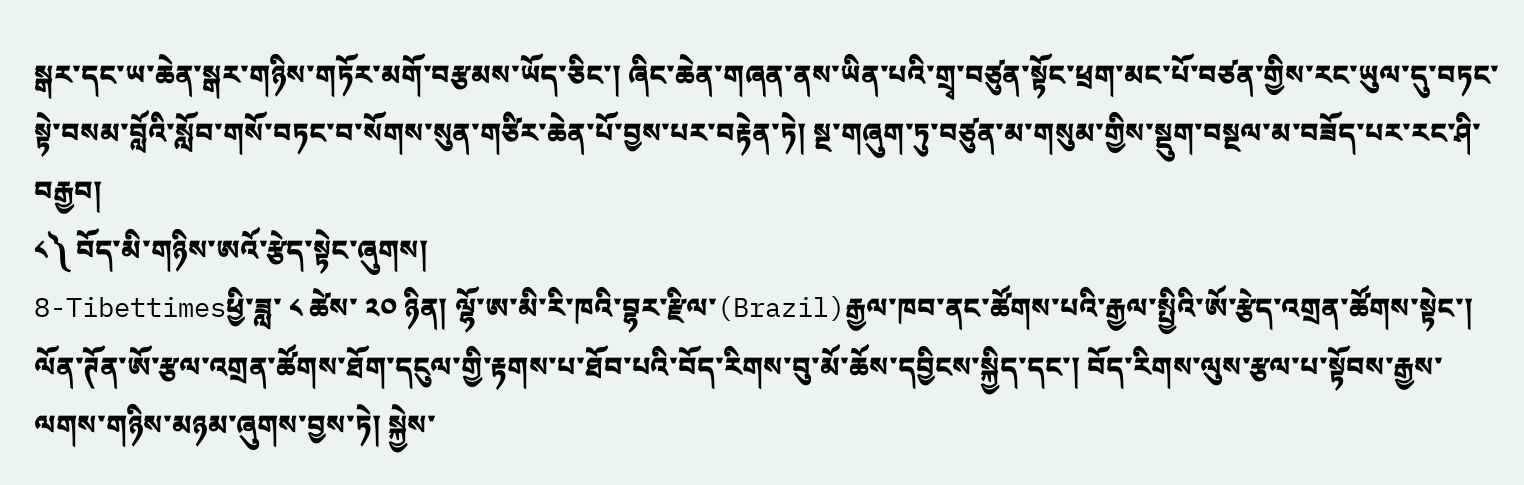སྒར་དང་ཡ་ཆེན་སྒར་གཉིས་གཏོར་མགོ་བརྩམས་ཡོད་ཅིང་། ཞིང་ཆེན་གཞན་ནས་ཡིན་པའི་གྲྭ་བཙུན་སྟོང་ཕྲག་མང་པོ་བཙན་གྱིས་རང་ཡུལ་དུ་བཏང་སྟེ་བསམ་བློའི་སློབ་གསོ་བཏང་བ་སོགས་སུན་གཙིར་ཆེན་པོ་བྱས་པར་བརྟེན་ཏེ། སྔ་གཞུག་ཏུ་བཙུན་མ་གསུམ་གྱིས་སྡུག་བསྔལ་མ་བཟོད་པར་རང་ཤི་བརྒྱབ།
༨༽ བོད་མི་གཉིས་ཨའོ་རྩེད་སྟེང་ཞུགས།
8-Tibettimesཕྱི་ཟླ་ ༨ ཚེས་ ༢༠ ཉིན། ལྷོ་ཨ་མི་རི་ཁའི་བྷར་རྫིལ་(Brazil)རྒྱལ་ཁབ་ནང་ཚོགས་པའི་རྒྱལ་སྤྱིའི་ཨོ་རྩེད་འགྲན་ཚོགས་སྟེང་། ལོན་ཊོན་ཨོ་རྩལ་འགྲན་ཚོགས་ཐོག་དངུལ་གྱི་རྟགས་པ་ཐོབ་པའི་བོད་རིགས་བུ་མོ་ཆོས་དབྱིངས་སྐྱིད་དང་། བོད་རིགས་ལུས་རྩལ་པ་སྟོབས་རྒྱས་ལགས་གཉིས་མཉམ་ཞུགས་བྱས་ཏེ། སྐྱེས་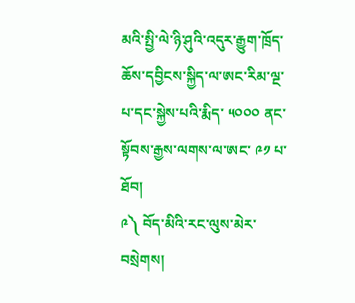མའི་སྤྱི་ལེ་ཉི་ཤུའི་འདུར་རྒྱུག་ཁྲོད་ཆོས་དབྱིངས་སྐྱིད་ལ་ཨང་རིམ་ལྔ་པ་དང་སྐྱེས་པའི་རྨིད་ ༥༠༠༠ ནང་སྟོབས་རྒྱས་ལགས་ལ་ཨང་ ༩༡ པ་ཐོབ།
༩༽ བོད་མིའི་རང་ལུས་མེར་བསྲེགས།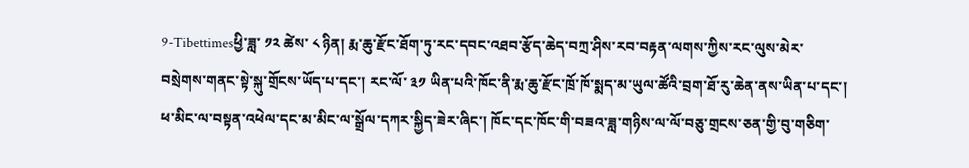9-Tibettimesཕྱི་ཟླ་ ༡༢ ཚེས་ ༨ ཉིན། རྨ་ཆུ་རྫོང་ཐོག་ཏུ་རང་དབང་འཐབ་རྩོད་ཆེད་བཀྲ་ཤིས་རབ་བརྟན་ལགས་ཀྱིས་རང་ལུས་མེར་བསྲེགས་གནང་སྟེ་སྐུ་གྲོངས་ཡོད་པ་དང་། རང་ལོ་ ༣༡ ཡིན་པའི་ཁོང་ནི་རྨ་ཆུ་རྫོང་ཁྲོ་ཁོ་སྨད་མ་ཡུལ་ཚོའི་བྲག་ཐོ་རུ་ཆེན་ནས་ཡིན་པ་དང་། ཕ་མིང་ལ་བསྟན་འཕེལ་དང་མ་མིང་ལ་སྒྲོལ་དཀར་སྐྱིད་ཟེར་ཞིང་། ཁོང་དང་ཁོང་གི་བཟའ་ཟླ་གཉིས་ལ་ལོ་བཅུ་གྲངས་ཅན་གྱི་བུ་གཅིག་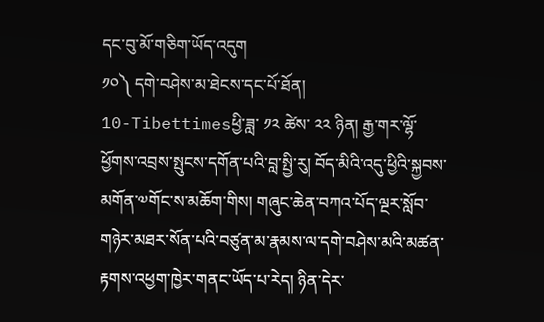དང་བུ་མོ་གཅིག་ཡོད་འདུག
༡༠༽ དགེ་བཤེས་མ་ཐེངས་དང་པོ་ཐོན།
10-Tibettimesཕྱི་ཟླ་ ༡༢ ཚེས་ ༢༢ ཉིན། རྒྱ་གར་ལྷོ་ཕྱོགས་འབྲས་སྤུངས་དགོན་པའི་བླ་སྤྱི་རུ། བོད་མིའི་འདུ་ཕྱིའི་སྐྱབས་མགོན་༧གོང་ས་མཆོག་གིས། གཞུང་ཆེན་བཀའ་པོད་ལྔར་སློབ་གཉེར་མཐར་སོན་པའི་བཙུན་མ་རྣམས་ལ་དགེ་བཤེས་མའི་མཚན་རྟགས་འཕྱག་ཁྱེར་གནང་ཡོད་པ་རེད། ཉིན་དེར་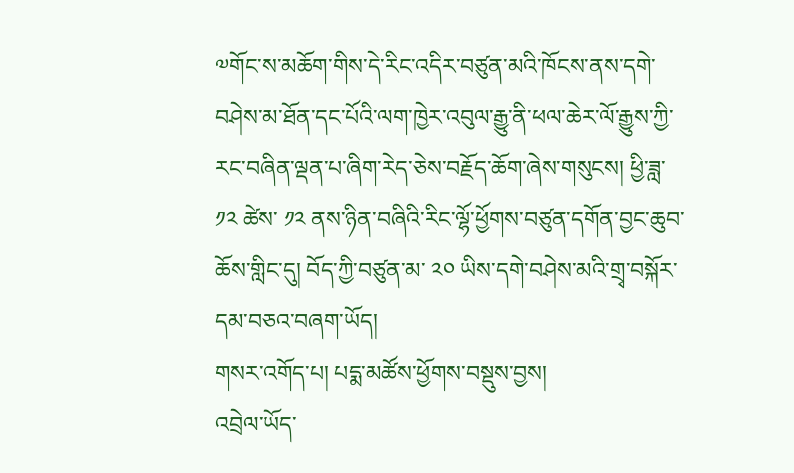༧གོང་ས་མཆོག་གིས་དེ་རིང་འདིར་བཙུན་མའི་ཁོངས་ནས་དགེ་བཤེས་མ་ཐོན་དང་པོའི་ལག་ཁྱེར་འབུལ་རྒྱུ་ནི་ཕལ་ཆེར་ལོ་རྒྱུས་ཀྱི་རང་བཞིན་ལྡན་པ་ཞིག་རེད་ཅེས་བརྗོད་ཆོག་ཞེས་གསུངས། ཕྱི་ཟླ་ ༡༢ ཚེས་ ༡༢ ནས་ཉིན་བཞིའི་རིང་ལྷོ་ཕྱོགས་བཙུན་དགོན་བྱང་ཆུབ་ཆོས་གླིང་དུ། བོད་ཀྱི་བཙུན་མ་ ༢༠ ཡིས་དགེ་བཤེས་མའི་གྲྭ་བསྐོར་དམ་བཅའ་བཞག་ཡོད།
གསར་འགོད་པ། པདྨ་མཚོས་ཕྱོགས་བསྡུས་བྱས།
འབྲེལ་ཡོད་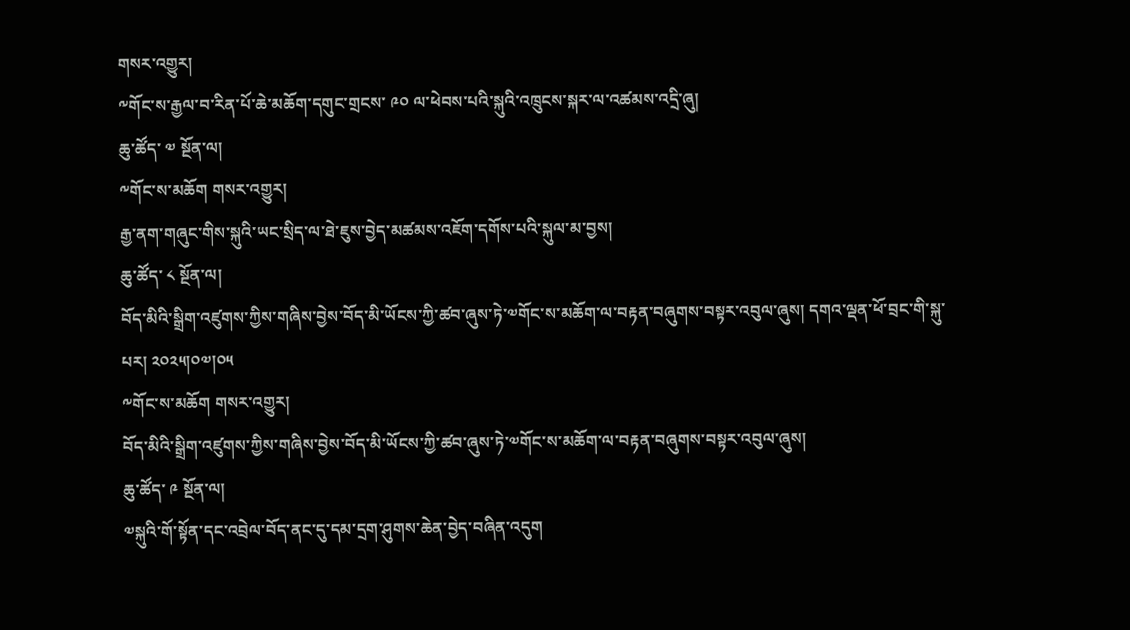གསར་འགྱུར།
༸གོང་ས་རྒྱལ་བ་རིན་པོ་ཆེ་མཆོག་དགུང་གྲངས་ ༩༠ ལ་ཕེབས་པའི་སྐུའི་འཁྲུངས་སྐར་ལ་འཚམས་འདྲི་ཞུ།
ཆུ་ཚོད་ ༧ སྔོན་ལ།
༸གོང་ས་མཆོག གསར་འགྱུར།
རྒྱ་ནག་གཞུང་གིས་སྐུའི་ཡང་སྲིད་ལ་ཐེ་ཇུས་བྱེད་མཚམས་འཇོག་དགོས་པའི་སྐུལ་མ་བྱས།
ཆུ་ཚོད་ ༨ སྔོན་ལ།
བོད་མིའི་སྒྲིག་འཛུགས་ཀྱིས་གཞིས་བྱེས་བོད་མི་ཡོངས་ཀྱི་ཚབ་ཞུས་ཏེ་༧གོང་ས་མཆོག་ལ་བརྟན་བཞུགས་བསྟར་འབུལ་ཞུས། དགའ་ལྡན་ཕོ་བྲང་གི་སྐུ་པར། ༢༠༢༥།༠༧།༠༥
༸གོང་ས་མཆོག གསར་འགྱུར།
བོད་མིའི་སྒྲིག་འཛུགས་ཀྱིས་གཞིས་བྱེས་བོད་མི་ཡོངས་ཀྱི་ཚབ་ཞུས་ཏེ་༧གོང་ས་མཆོག་ལ་བརྟན་བཞུགས་བསྟར་འབུལ་ཞུས།
ཆུ་ཚོད་ ༩ སྔོན་ལ།
༧སྐུའི་གོ་སྟོན་དང་འབྲེལ་བོད་ནང་དུ་དམ་དྲག་ཤུགས་ཆེན་བྱེད་བཞིན་འདུག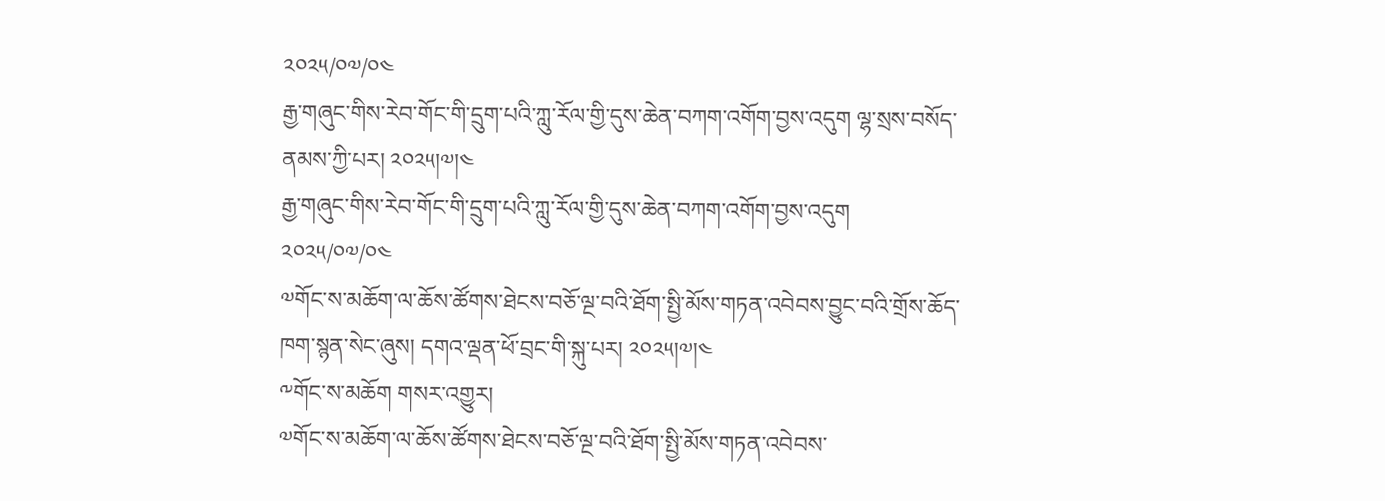༢༠༢༥/༠༧/༠༤
རྒྱ་གཞུང་གིས་རེབ་གོང་གི་དྲུག་པའི་ཀླུ་རོལ་གྱི་དུས་ཆེན་བཀག་འགོག་བྱས་འདུག ལྷ་སྲས་བསོད་ནམས་ཀྱི་པར། ༢༠༢༥།༧།༤
རྒྱ་གཞུང་གིས་རེབ་གོང་གི་དྲུག་པའི་ཀླུ་རོལ་གྱི་དུས་ཆེན་བཀག་འགོག་བྱས་འདུག
༢༠༢༥/༠༧/༠༤
༧གོང་ས་མཆོག་ལ་ཆོས་ཚོགས་ཐེངས་བཅོ་ལྔ་བའི་ཐོག་སྤྱི་མོས་གཏན་འབེབས་བྱུང་བའི་གྲོས་ཆོད་ཁག་སྙན་སེང་ཞུས། དགའ་ལྡན་ཕོ་བྲང་གི་སྐུ་པར། ༢༠༢༥།༧།༤
༸གོང་ས་མཆོག གསར་འགྱུར།
༧གོང་ས་མཆོག་ལ་ཆོས་ཚོགས་ཐེངས་བཅོ་ལྔ་བའི་ཐོག་སྤྱི་མོས་གཏན་འབེབས་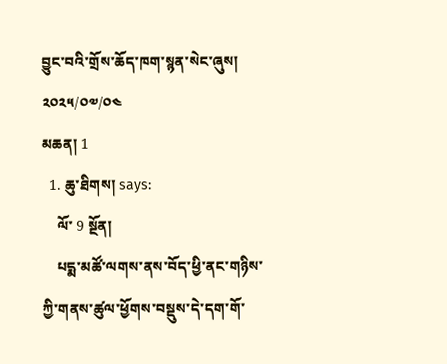བྱུང་བའི་གྲོས་ཆོད་ཁག་སྙན་སེང་ཞུས།
༢༠༢༥/༠༧/༠༤
མཆན། 1
  1. ཆུ་ཐིགས། says:
    ལོ་ 9 སྔོན།
    པདྨ་མཚོ་ལགས་ནས་བོད་ཕྱི་ནང་གཉིས་ཀྱི་གནས་ཚུལ་ཕྱོགས་བསྡུས་དེ་དག་གོ་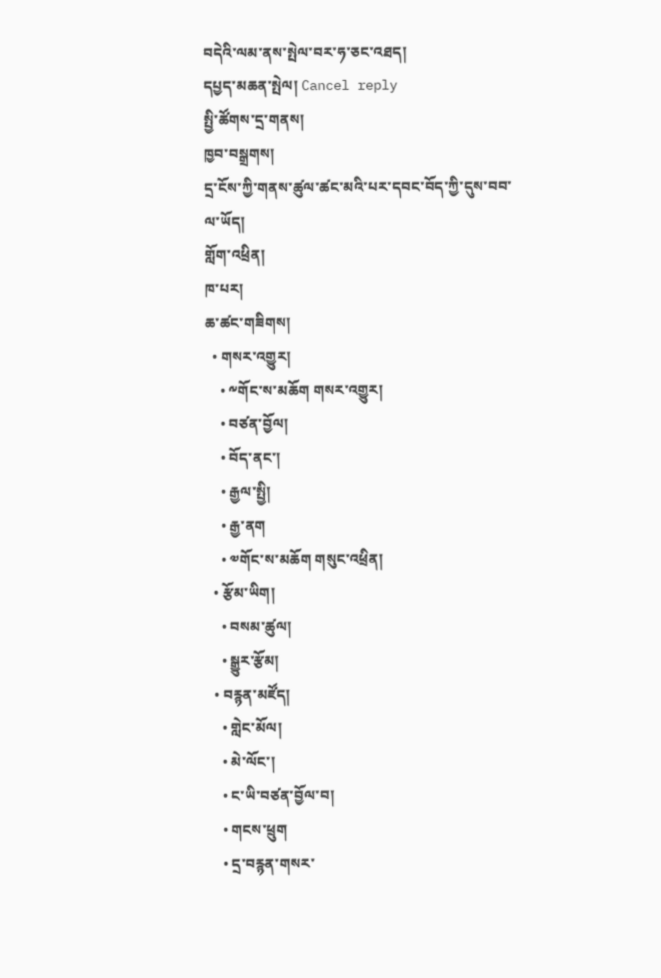བདེའི་ལམ་ནས་སྤེལ་བར་ཧ་ཅང་འཐད།
དཔྱད་མཆན་སྤེལ། Cancel reply
སྤྱི་ཚོགས་དྲ་གནས།
ཁྱབ་བསྒྲགས།
དྲ་ངོས་ཀྱི་གནས་ཚུལ་ཚང་མའི་པར་དབང་བོད་ཀྱི་དུས་བབ་ལ་ཡོད།
གློག་འཕྲིན།
ཁ་པར།
ཆ་ཚང་གཟིགས།
  • གསར་འགྱུར།
    • ༸གོང་ས་མཆོག གསར་འགྱུར།
    • བཙན་བྱོལ།
    • བོད་ནང་།
    • རྒྱལ་སྤྱི།
    • རྒྱ་ནག
    • ༧གོང་ས་མཆོག གསུང་འཕྲིན།
  • རྩོམ་ཡིག།
    • བསམ་ཚུལ།
    • སྒྱུར་རྩོམ།
  • བརྙན་མཛོད།
    • གླེང་མོལ།
    • མེ་ལོང་།
    • ང་ཡི་བཙན་བྱོལ་བ།
    • གངས་ཕྲུག
    • དྲ་བརྙན་གསར་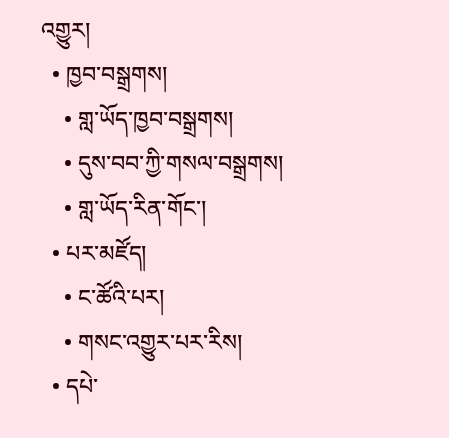འགྱུར།
  • ཁྱབ་བསྒྲགས།
    • གླ་ཡོད་ཁྱབ་བསྒྲགས།
    • དུས་བབ་ཀྱི་གསལ་བསྒྲགས།
    • གླ་ཡོད་རིན་གོང་།
  • པར་མཛོད།
    • ང་ཚོའི་པར།
    • གསང་འགྱུར་པར་རིས།
  • དཔེ་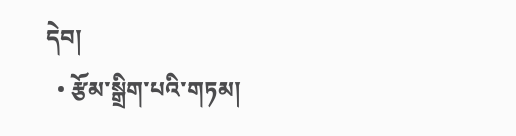དེབ།
  • རྩོམ་སྒྲིག་པའི་གཏམ།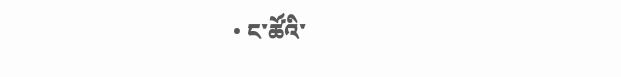• ང་ཚོའི་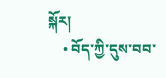སྐོར།
    • བོད་ཀྱི་དུས་བབ་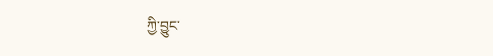ཀྱི་བྱུང་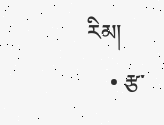རིམ།
    • རྩ་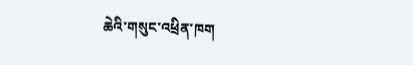ཆེའི་གསུང་འཕྲིན་ཁག